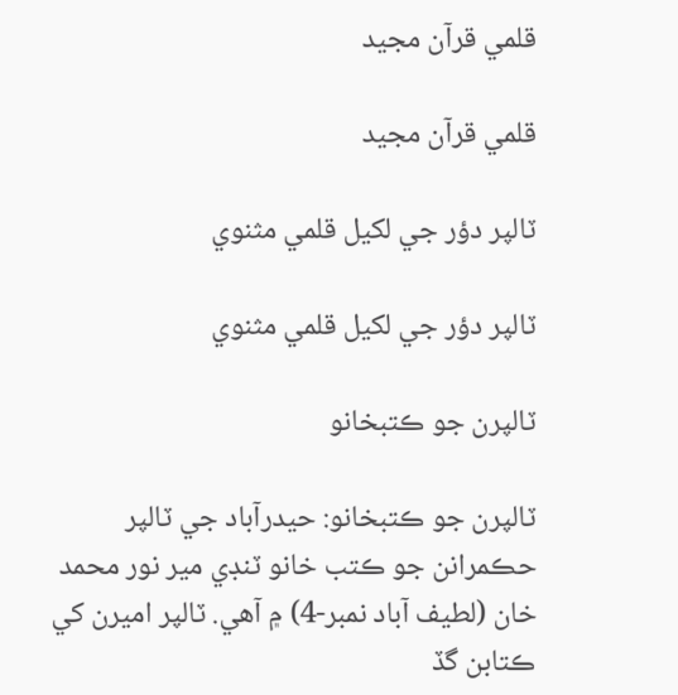قلمي قرآن مجيد

قلمي قرآن مجيد

ٽالپر دؤر جي لکيل قلمي مثنوي

ٽالپر دؤر جي لکيل قلمي مثنوي

ٽالپرن جو ڪتبخانو

ٽالپرن جو ڪتبخانو: حيدرآباد جي ٽالپر حڪمرانن جو ڪتب خانو ٽنڊي مير نور محمد خان (لطيف آباد نمبر-4) ۾ آهي. ٽالپر اميرن کي ڪتابن گڏ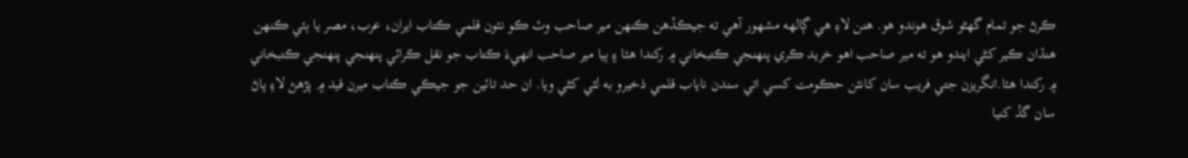ڪرڻ جو تمام گهڻو شوق هوندو هو. هنن لاءِ هي ڳالهه مشهور آهي ته جيڪڏهن ڪنهن مير صاحب وٽ ڪو نئون قلمي ڪتاب ايران، عرب، مصر يا ٻئي ڪنهن هنڌان ڪير کڻي ايندو هو ته مير صاحب اهو خريد ڪري پنهنجي ڪتبخاني ۾ رکندا هئا ۽ ٻيا مير صاحب انهيءَ ڪتاب جو نقل ڪرائي پنهنجي پنهنجي ڪتبخاني ۾ رکندا هئا.انگريزن جتي فريب سان کانئن حڪومت کسي اتي سندن ناياب قلمي ذخيرو به لٽي کڻي ويا. ان حد تائين جو جيڪي ڪتاب ميرن قيد ۾ پڙهڻ لاءِ پاڻ سان گڏ کنيا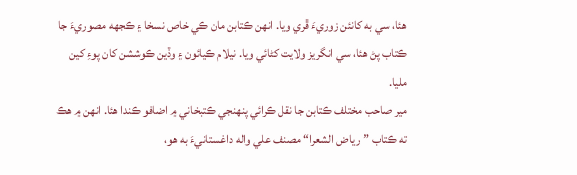هئا، سي به کانئن زوريءَ ڦري ويا. انهن ڪتابن مان ڪي خاص نسخا ۽ ڪجهه مصوريءَ جا ڪتاب پڻ هئا، سي انگريز ولايت کڻائي ويا. نيلام ڪيائون ۽ وڏين ڪوششن کان پوءِ کين مليا.
مير صاحب مختلف ڪتابن جا نقل ڪرائي پنهنجي ڪتبخاني ۾ اضافو ڪندا هئا. انهن ۾ هڪ ته ڪتاب ”رياض الشعرا“ مصنف علي واله داغستانيءَ به هو،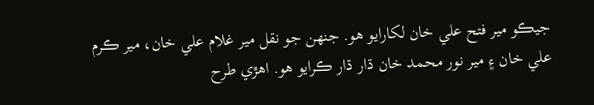جيڪو مير فتح علي خان لکارايو هو. جنهن جو نقل مير غلام علي خان، مير ڪرم علي خان ۽ مير نور محمد خان ڌار ڌار ڪرايو هو. اهڙي طرح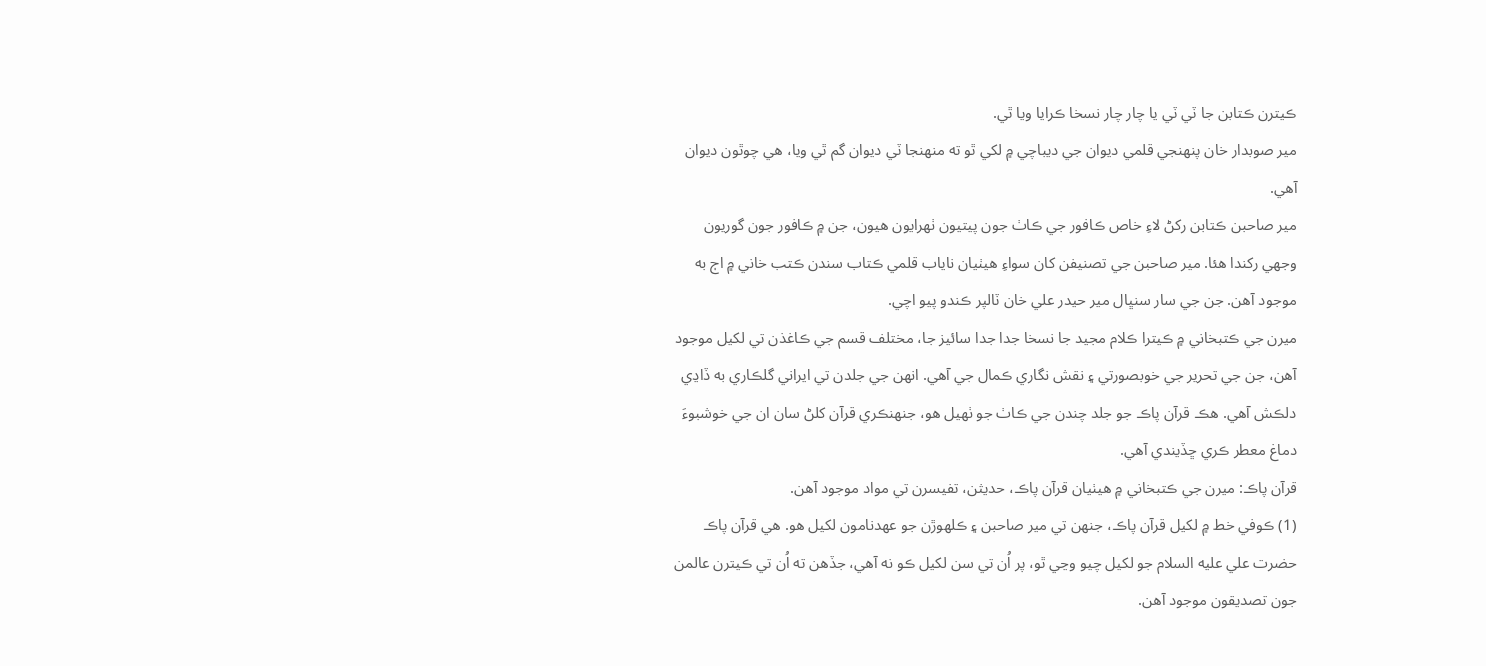ڪيترن ڪتابن جا ٽي ٽي يا چار چار نسخا ڪرايا ويا ٿي.
مير صوبدار خان پنهنجي قلمي ديوان جي ديباچي ۾ لکي ٿو ته منهنجا ٽي ديوان گم ٿي ويا، هي چوٿون ديوان آهي.
مير صاحبن ڪتابن رکڻ لاءِ خاص ڪافور جي ڪاٺ جون پيتيون ٺهرايون هيون، جن ۾ ڪافور جون گوريون وجهي رکندا هئا. مير صاحبن جي تصنيفن کان سواءِ هيٺيان ناياب قلمي ڪتاب سندن ڪتب خاني ۾ اڄ به موجود آهن. جن جي سار سنڀال مير حيدر علي خان ٽالپر ڪندو پيو اچي.
ميرن جي ڪتبخاني ۾ ڪيترا ڪلام مجيد جا نسخا جدا جدا سائيز جا، مختلف قسم جي ڪاغذن تي لکيل موجود آهن، جن جي تحرير جي خوبصورتي ۽ نقش نگاري ڪمال جي آهي. انهن جي جلدن تي ايراني گلڪاري به ڏاڍي دلڪش آهي. هڪ قرآن پاڪ جو جلد چندن جي ڪاٺ جو ٺهيل هو، جنهنڪري قرآن کلڻ سان ان جي خوشبوءَ دماغ معطر ڪري ڇڏيندي آهي.
قرآن پاڪ: ميرن جي ڪتبخاني ۾ هيٺيان قرآن پاڪ، حديثن، تفيسرن تي مواد موجود آهن.
(1) ڪوفي خط ۾ لکيل قرآن پاڪ، جنهن تي مير صاحبن ۽ ڪلهوڙن جو عهدنامون لکيل هو. هي قرآن پاڪ حضرت علي عليه السلام جو لکيل چيو وڃي ٿو، پر اُن تي سن لکيل ڪو نه آهي، جڏهن ته اُن تي ڪيترن عالمن جون تصديقون موجود آهن.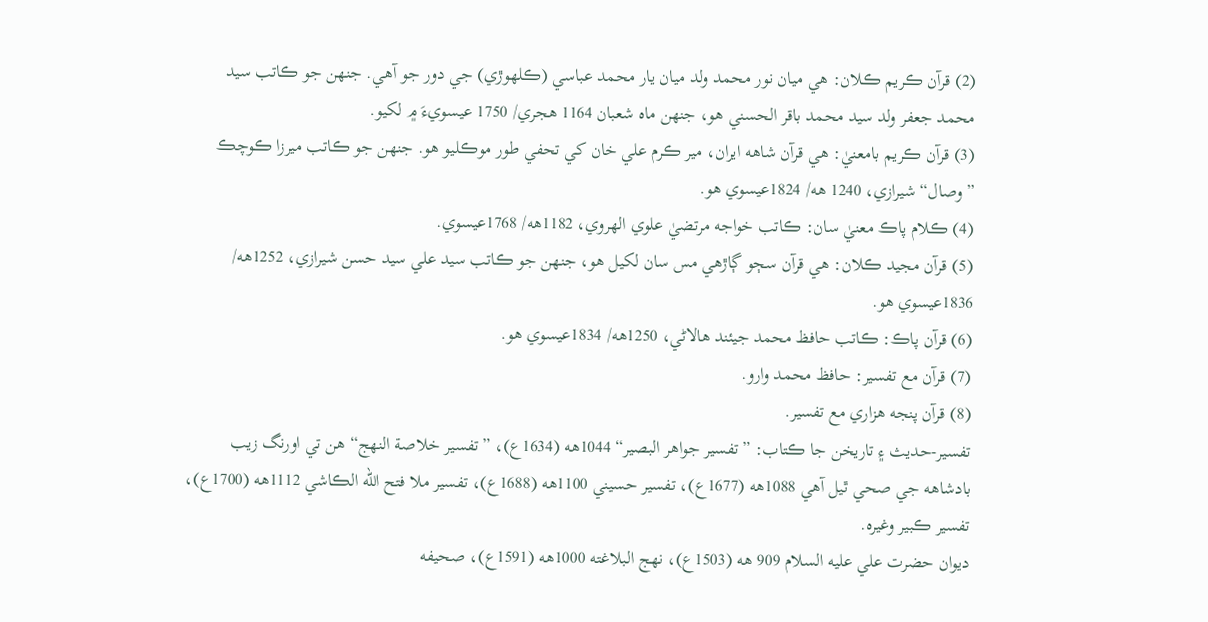(2) قرآن ڪريم ڪلان: هي ميان نور محمد ولد ميان يار محمد عباسي (ڪلهوڙي) جي دور جو آهي. جنهن جو ڪاتب سيد محمد جعفر ولد سيد محمد باقر الحسني هو، جنهن ماه شعبان 1164 هجري/ 1750 عيسويءَ ۾ لکيو.
(3) قرآن ڪريم بامعنيٰ: هي قرآن شاھه ايران، مير ڪرم علي خان کي تحفي طور موڪليو هو. جنهن جو ڪاتب ميرزا ڪوچڪ ”وصال“ شيرازي، 1240 ھه/ 1824عيسوي هو.
(4) ڪلام پاڪ معنيٰ سان: ڪاتب خواجه مرتضيٰ علوي الهروي، 1182ھه/ 1768عيسوي.
(5) قرآن مجيد ڪلان: هي قرآن سڄو ڳاڙهي مس سان لکيل هو، جنهن جو ڪاتب سيد علي سيد حسن شيرازي، 1252هه/ 1836عيسوي هو.
(6) قرآن پاڪ: ڪاتب حافظ محمد جيئند هالاڻي، 1250هه/ 1834عيسوي هو.
(7) قرآن مع تفسير: حافظ محمد وارو.
(8) قرآن پنجه هزاري مع تفسير.
تفسير-حديث ۽ تاريخن جا ڪتاب: ”تفسير جواهر البصير“ 1044هه (1634ع)، ”تفسير خلاصة النهج“ هن تي اورنگ زيب بادشاهه جي صحي ٿيل آهي 1088هه (1677ع)، تفسير حسيني 1100هه (1688ع)، تفسير ملا فتح الله الڪاشي 1112هه (1700ع)، تفسير ڪبير وغيره.
ديوان حضرت علي عليه السلام 909 هه (1503ع)، نهج البلاغته 1000هه (1591ع)، صحيفه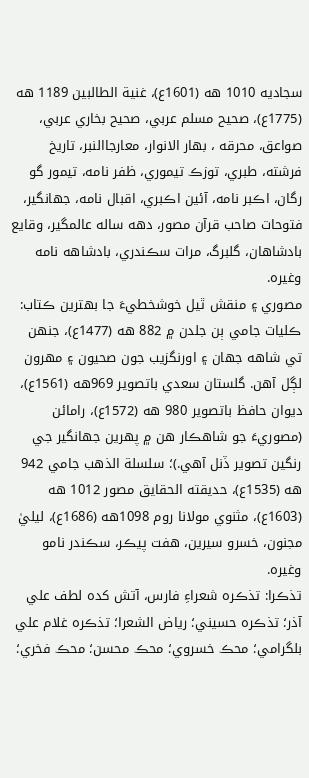سجاديه 1010 هه (1601ع)، غنية الطالبين 1189 هه (1775ع)، صحيح مسلم عربي، صحيح بخاري عربي، صواعق، محرقه ، بهار الانوار، معارجاالنبر، تاريخ فرشته، طبري، توزڪ تيموري، ظفر نامه، تيمور گو رگان، اڪبر نامه، آئين اڪبري، اقبال نامه، جهانگير، فتوحات صاحب قرآن مصور، دهه ساله عالمگير، وقايع بادشاهان، گلبرگ، مرات سڪندري، بادشاهه نامه وغيره.
مصوري ۽ منقش ٿيل خوشخطيءَ جا بهترين ڪتاب:
ڪليات جامي ٻن جلدن ۾ 882 هه (1477ع)، جنهن تي شاهه جهان ۽ اورنگزيب جون صحيون ۽ مهرون لڳل آهن. گلستان سعدي باتصوير 969هه (1561ع)، ديوان حافظ باتصوير 980 هه (1572ع)، رامائن (مصوريءَ جو شاهڪار هن ۾ پهرين جهانگير جي رنگين تصوير ڏنل آهي.)؛ سلسلة الذهب جامي 942 هه (1535ع)، حديقته الحقايق مصور 1012 هه (1603ع)، مثنوي مولانا روم 1098هه (1686ع)، ليليٰ مجنون، خسرو سيرين، هفت پيڪر، سڪندر نامو وغيره.
تذڪرا: تذڪره شعراءِ فارس، آتش کده لطف علي آذر؛ تذڪره حسيني؛ رياض الشعرا؛ تذڪره غلام علي بلگرامي؛ محڪ خسروي؛ محڪ محسن؛ محڪ فخري؛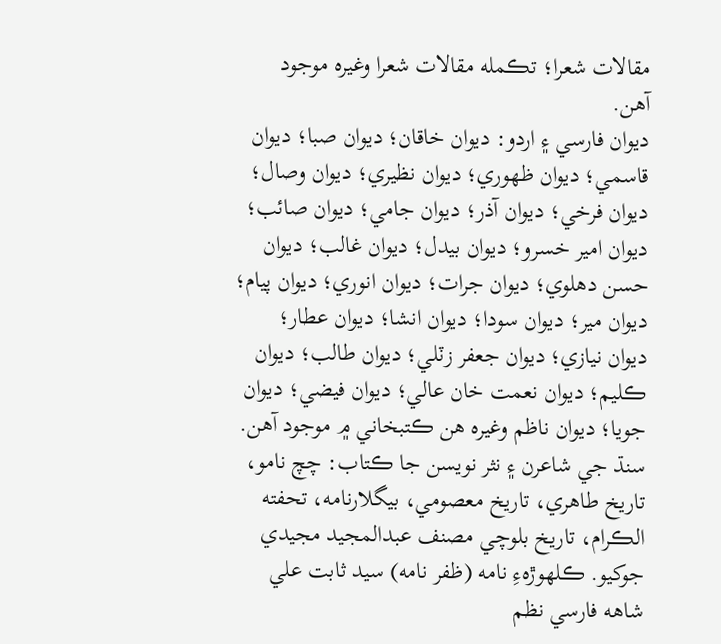مقالات شعرا؛ تڪمله مقالات شعرا وغيره موجود آهن.
ديوان فارسي ۽ اردو: ديوان خاقان؛ ديوان صبا؛ ديوان قاسمي؛ ديوان ظهوري؛ ديوان نظيري؛ ديوان وصال؛ ديوان فرخي؛ ديوان آذر؛ ديوان جامي؛ ديوان صائب؛ ديوان امير خسرو؛ ديوان بيدل؛ ديوان غالب؛ ديوان حسن دهلوي؛ ديوان جرات؛ ديوان انوري؛ ديوان پيام؛ ديوان مير؛ ديوان سودا؛ ديوان انشا؛ ديوان عطار؛ ديوان نيازي؛ ديوان جعفر زٽلي؛ ديوان طالب؛ ديوان ڪليم؛ ديوان نعمت خان عالي؛ ديوان فيضي؛ ديوان جويا؛ ديوان ناظم وغيره هن ڪتبخاني ۾ موجود آهن.
سنڌ جي شاعرن ۽ نثر نويسن جا ڪتاب: چچ نامو، تاريخ طاهري، تاريخ معصومي، بيگلارنامه، تحفته الڪرام، تاريخ بلوچي مصنف عبدالمجيد مجيدي جوکيو. ڪلهوڙهءِ نامه (ظفر نامه) سيد ثابت علي شاهه فارسي نظم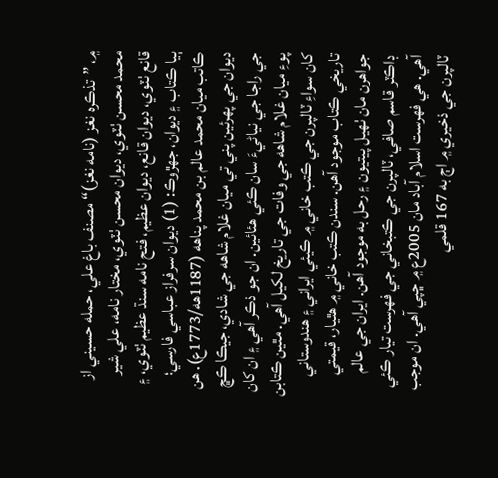۾، ”تذڪره نغز (نامه نغز)“ مصنف باغ علي، حمله حسيني از محمد محسن ٺٽوي، ديوان محسن ٺٽوي، مختار نامه، علي شير قانع ٺٽوي، ديوان قانع، ديوان عظيم، فتح نامه سنڌ عظيم ٺٽوي، ۽ ٻيا ڪتاب ۽ ديوان، جهڙوڪ: (1) ديوان سرفراز عباسي فارسي؛ ڪاتب ميان محمد عالم بن محمد پناهه (1187هه/1773ع). هن ديوان جي پهرئين پني تي ميان غلام شاهه جي شادي، جيڪا ڪڇ جي راجا جي نياڻيءَ سان ڪئي هئائين. ان جو ذڪر آهي ۽ ان کان پوءِ ميان غلام شاهه جي وفات جي تاريخ لکيل آهي. مٿين ڪتابن کان سواءِ ٽالپرن جي ڪتب خاني ۾ ڪيئي ايراني ۽ هندوستاني تاريخي ڪتاب موجود آهن. سندن ڪتب خاني ۾ هٿيار، قيمتي جواهرن مان ٺهيل پيتيون ۽ رحل به موجود آهن. ايران جي عالم ڊاڪٽر قاسم صافي، ٽالپرن جي ڪتبخاني جي فهرست تيار ڪئي آهي. هي فهرست اسلام آباد مان 2005ع ۾ ڇپي آهي. ان موجب ٽالپرن جي ذخيري ۾ اڄ به 167 قلمي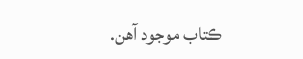ڪتاب موجود آهن.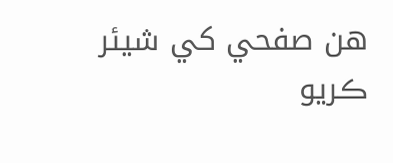هن صفحي کي شيئر ڪريو